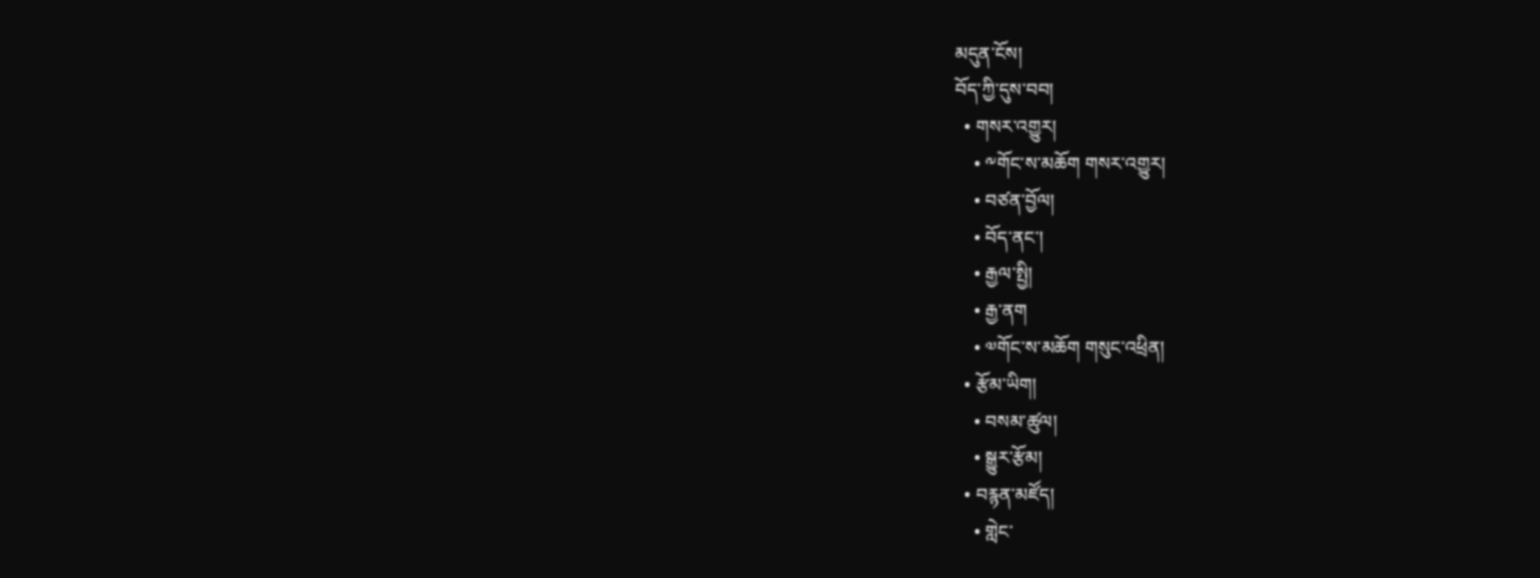མདུན་ངོས།
བོད་ཀྱི་དུས་བབ།
  • གསར་འགྱུར།
    • ༸གོང་ས་མཆོག གསར་འགྱུར།
    • བཙན་བྱོལ།
    • བོད་ནང་།
    • རྒྱལ་སྤྱི།
    • རྒྱ་ནག
    • ༧གོང་ས་མཆོག གསུང་འཕྲིན།
  • རྩོམ་ཡིག།
    • བསམ་ཚུལ།
    • སྒྱུར་རྩོམ།
  • བརྙན་མཛོད།
    • གླེང་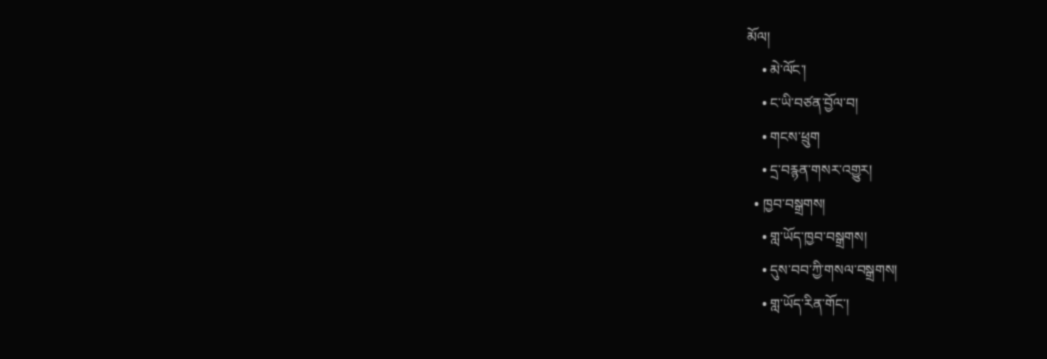མོལ།
    • མེ་ལོང་།
    • ང་ཡི་བཙན་བྱོལ་བ།
    • གངས་ཕྲུག
    • དྲ་བརྙན་གསར་འགྱུར།
  • ཁྱབ་བསྒྲགས།
    • གླ་ཡོད་ཁྱབ་བསྒྲགས།
    • དུས་བབ་ཀྱི་གསལ་བསྒྲགས།
    • གླ་ཡོད་རིན་གོང་།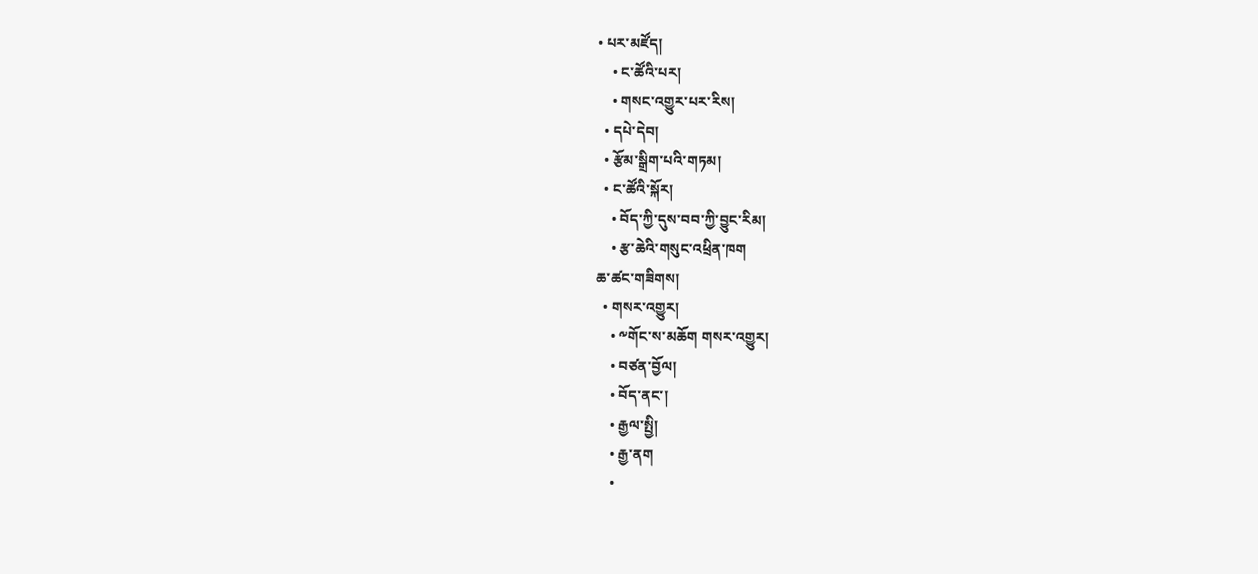• པར་མཛོད།
    • ང་ཚོའི་པར།
    • གསང་འགྱུར་པར་རིས།
  • དཔེ་དེབ།
  • རྩོམ་སྒྲིག་པའི་གཏམ།
  • ང་ཚོའི་སྐོར།
    • བོད་ཀྱི་དུས་བབ་ཀྱི་བྱུང་རིམ།
    • རྩ་ཆེའི་གསུང་འཕྲིན་ཁག
ཆ་ཚང་གཟིགས།
  • གསར་འགྱུར།
    • ༸གོང་ས་མཆོག གསར་འགྱུར།
    • བཙན་བྱོལ།
    • བོད་ནང་།
    • རྒྱལ་སྤྱི།
    • རྒྱ་ནག
    •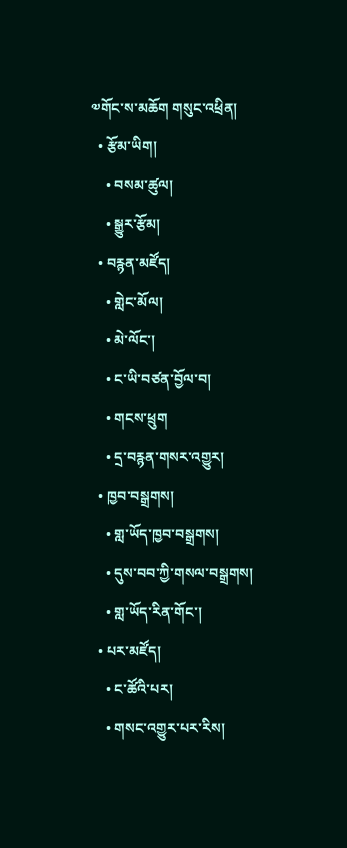༧གོང་ས་མཆོག གསུང་འཕྲིན།
  • རྩོམ་ཡིག།
    • བསམ་ཚུལ།
    • སྒྱུར་རྩོམ།
  • བརྙན་མཛོད།
    • གླེང་མོལ།
    • མེ་ལོང་།
    • ང་ཡི་བཙན་བྱོལ་བ།
    • གངས་ཕྲུག
    • དྲ་བརྙན་གསར་འགྱུར།
  • ཁྱབ་བསྒྲགས།
    • གླ་ཡོད་ཁྱབ་བསྒྲགས།
    • དུས་བབ་ཀྱི་གསལ་བསྒྲགས།
    • གླ་ཡོད་རིན་གོང་།
  • པར་མཛོད།
    • ང་ཚོའི་པར།
    • གསང་འགྱུར་པར་རིས།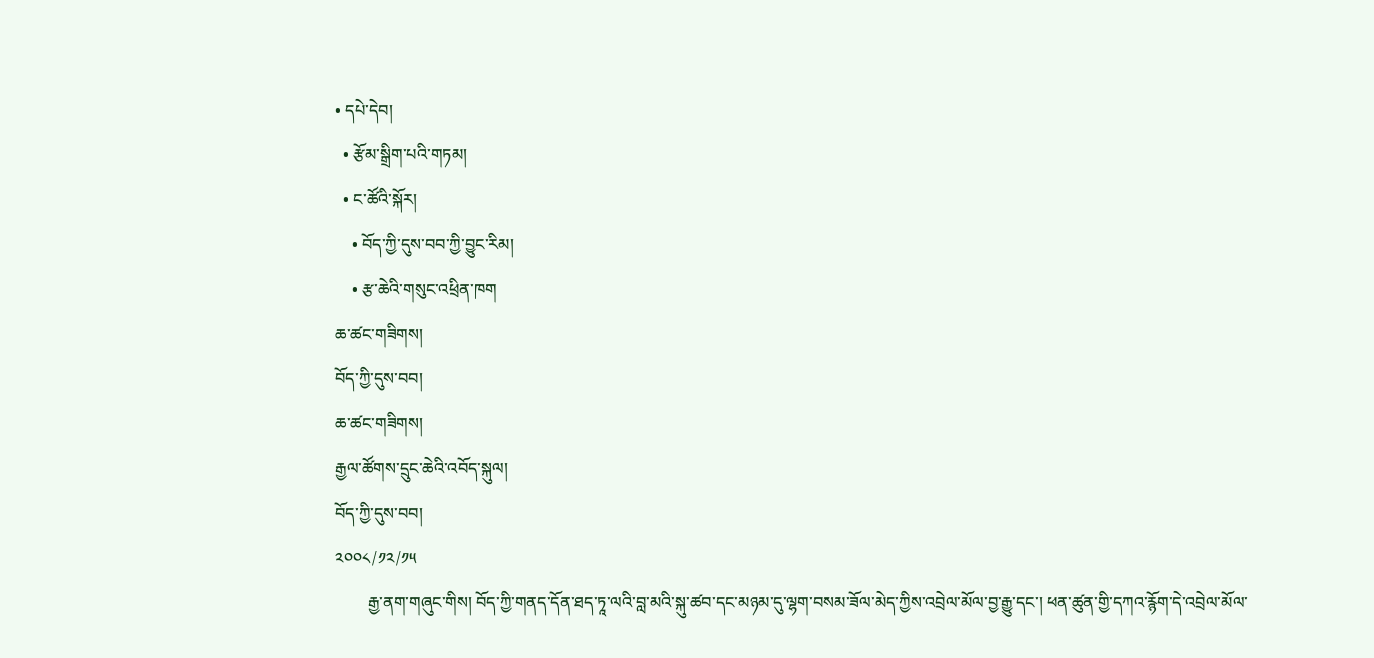• དཔེ་དེབ།
  • རྩོམ་སྒྲིག་པའི་གཏམ།
  • ང་ཚོའི་སྐོར།
    • བོད་ཀྱི་དུས་བབ་ཀྱི་བྱུང་རིམ།
    • རྩ་ཆེའི་གསུང་འཕྲིན་ཁག
ཆ་ཚང་གཟིགས།
བོད་ཀྱི་དུས་བབ།
ཆ་ཚང་གཟིགས།
རྒྱལ་ཚོགས་དྲུང་ཆེའི་འབོད་སྐུལ།
བོད་ཀྱི་དུས་བབ།
༢༠༠༨/༡༢/༡༥
        རྒྱ་ནག་གཞུང་གིས། བོད་ཀྱི་གནད་དོན་ཐད་ཏཱ་ལའི་བླ་མའི་སྐུ་ཚབ་དང་མཉམ་དུ་ལྷག་བསམ་ཟོལ་མེད་ཀྱིས་འབྲེལ་མོལ་བྱ་རྒྱུ་དང་། ཕན་ཚུན་གྱི་དཀའ་རྙོག་དེ་འབྲེལ་མོལ་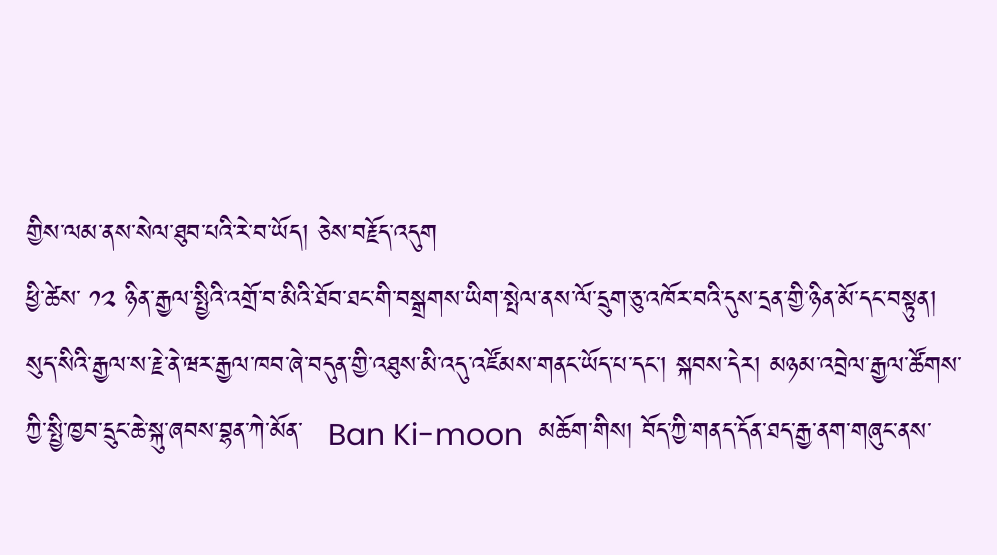གྱིས་ལམ་ནས་སེལ་ཐུབ་པའི་རེ་བ་ཡོད། ཅེས་བརྗོད་འདུག
ཕྱི་ཚེས་ ༡༢ ཉིན་རྒྱལ་སྤྱིའི་འགྲོ་བ་མིའི་ཐོབ་ཐང་གི་བསྒྲགས་ཡིག་སྤེལ་ནས་ལོ་དྲུག་ཅུ་འཁོར་བའི་དུས་དྲན་གྱི་ཉིན་མོ་དང་བསྟུན། སུད་སིའི་རྒྱལ་ས་རྗེ་ནེ་ཝར་རྒྱལ་ཁབ་ཞེ་བདུན་གྱི་འཐུས་མི་འདུ་འཛོམས་གནང་ཡོད་པ་དང་། སྐབས་དེར། མཉམ་འབྲེལ་རྒྱལ་ཚོགས་ཀྱི་སྤྱི་ཁྱབ་དྲུང་ཆེ་སྐུ་ཞབས་བྷན་ཀེ་མོན་   Ban Ki-moon  མཆོག་གིས། བོད་ཀྱི་གནད་དོན་ཐད་རྒྱ་ནག་གཞུང་ནས་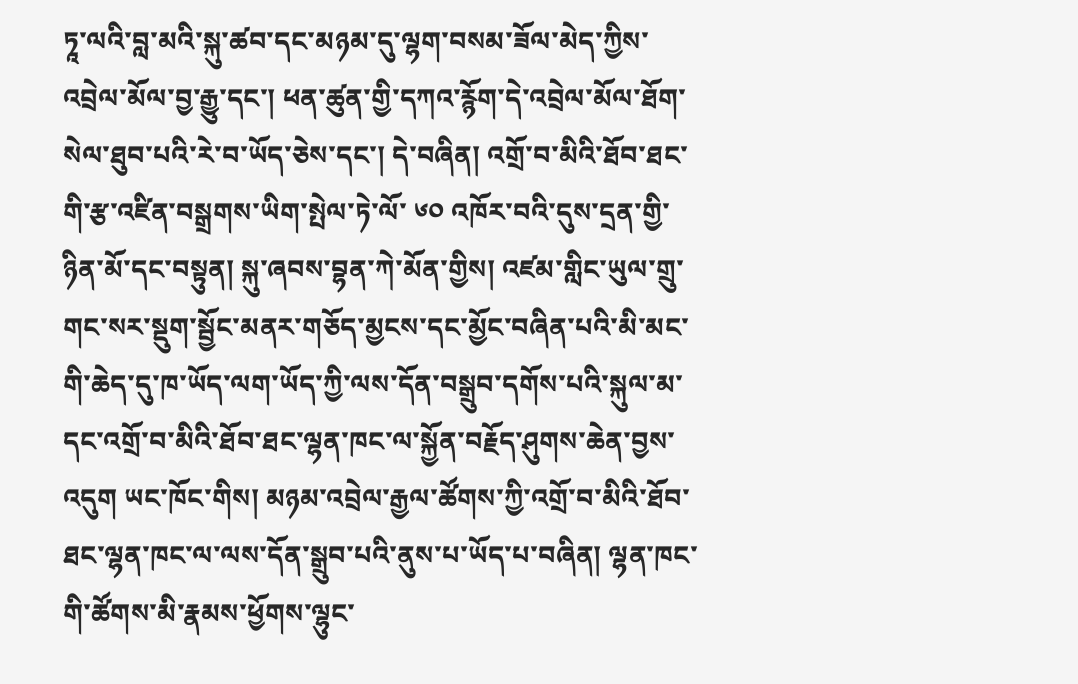ཏཱ་ལའི་བླ་མའི་སྐུ་ཚབ་དང་མཉམ་དུ་ལྷག་བསམ་ཟོལ་མེད་ཀྱིས་འབྲེལ་མོལ་བྱ་རྒྱུ་དང་། ཕན་ཚུན་གྱི་དཀའ་རྙོག་དེ་འབྲེལ་མོལ་ཐོག་སེལ་ཐུབ་པའི་རེ་བ་ཡོད་ཅེས་དང་། དེ་བཞིན། འགྲོ་བ་མིའི་ཐོབ་ཐང་གི་རྩ་འཛིན་བསྒྲགས་ཡིག་སྤེལ་ཏེ་ལོ་ ༦༠ འཁོར་བའི་དུས་དྲན་གྱི་ཉིན་མོ་དང་བསྟུན། སྐུ་ཞབས་བྷན་ཀེ་མོན་གྱིས། འཛམ་གླིང་ཡུལ་གྲུ་གང་སར་སྡུག་སྦྱོང་མནར་གཅོད་མྱངས་དང་མྱོང་བཞིན་པའི་མི་མང་གི་ཆེད་དུ་ཁ་ཡོད་ལག་ཡོད་ཀྱི་ལས་དོན་བསྒྲུབ་དགོས་པའི་སྐུལ་མ་དང་འགྲོ་བ་མིའི་ཐོབ་ཐང་ལྷན་ཁང་ལ་སྐྱོན་བརྗོད་ཤུགས་ཆེན་བྱས་འདུག ཡང་ཁོང་གིས། མཉམ་འབྲེལ་རྒྱལ་ཚོགས་ཀྱི་འགྲོ་བ་མིའི་ཐོབ་ཐང་ལྷན་ཁང་ལ་ལས་དོན་སྒྲུབ་པའི་ནུས་པ་ཡོད་པ་བཞིན། ལྷན་ཁང་གི་ཚོགས་མི་རྣམས་ཕྱོགས་ལྷུང་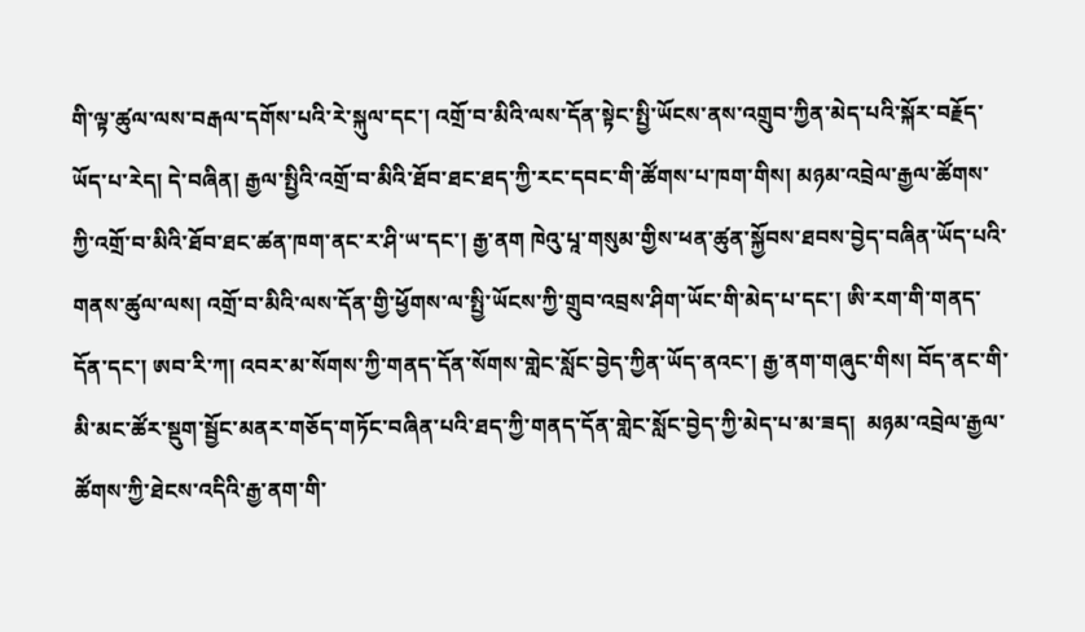གི་ལྟ་ཚུལ་ལས་བརྒལ་དགོས་པའི་རེ་སྐུལ་དང་། འགྲོ་བ་མིའི་ལས་དོན་སྟེང་སྤྱི་ཡོངས་ནས་འགྲུབ་ཀྱིན་མེད་པའི་སྐོར་བརྗོད་ཡོད་པ་རེད། དེ་བཞིན། རྒྱལ་སྤྱིའི་འགྲོ་བ་མིའི་ཐོབ་ཐང་ཐད་ཀྱི་རང་དབང་གི་ཚོགས་པ་ཁག་གིས། མཉམ་འབྲེལ་རྒྱལ་ཚོགས་ཀྱི་འགྲོ་བ་མིའི་ཐོབ་ཐང་ཚན་ཁག་ནང་ར་ཤི་ཡ་དང་། རྒྱ་ནག ཁེའུ་པཱ་གསུམ་གྱིས་ཕན་ཚུན་སྐྱོབས་ཐབས་བྱེད་བཞིན་ཡོད་པའི་གནས་ཚུལ་ལས། འགྲོ་བ་མིའི་ལས་དོན་གྱི་ཕྱོགས་ལ་སྤྱི་ཡོངས་ཀྱི་གྲུབ་འབྲས་ཤིག་ཡོང་གི་མེད་པ་དང་། ཨི་རག་གི་གནད་དོན་དང་། ཨབ་རི་ཀ། འབར་མ་སོགས་ཀྱི་གནད་དོན་སོགས་གླེང་སློང་བྱེད་ཀྱིན་ཡོད་ནའང་། རྒྱ་ནག་གཞུང་གིས། བོད་ནང་གི་མི་མང་ཚོར་སྡུག་སྦྱོང་མནར་གཅོད་གཏོང་བཞིན་པའི་ཐད་ཀྱི་གནད་དོན་གླེང་སློང་བྱེད་ཀྱི་མེད་པ་མ་ཟད།  མཉམ་འབྲེལ་རྒྱལ་ཚོགས་ཀྱི་ཐེངས་འདིའི་རྒྱ་ནག་གི་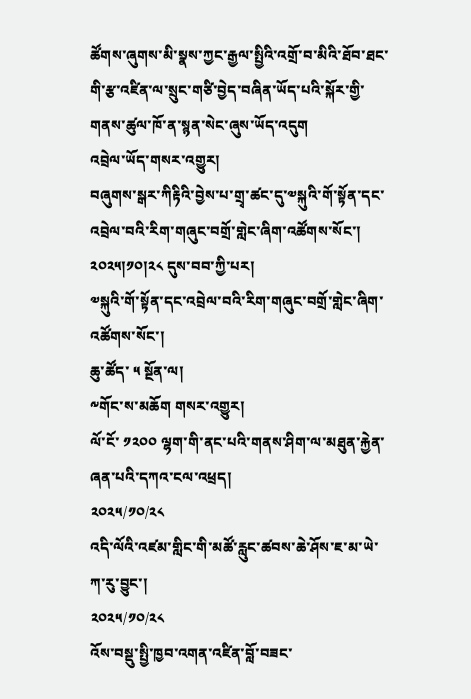ཚོགས་ཞུགས་མི་སྣས་ཀྱང་རྒྱལ་སྤྱིའི་འགྲོ་བ་མིའི་ཐོབ་ཐང་གི་རྩ་འཛིན་ལ་སྲུང་གཙི་བྱེད་བཞིན་ཡོད་པའི་སྐོར་གྱི་གནས་ཚུལ་ཁོ་ན་སྙན་སེང་ཞུས་ཡོད་འདུག
འབྲེལ་ཡོད་གསར་འགྱུར།
བཞུགས་སྒར་ཀིརྟིའི་བྱེས་པ་གྲྭ་ཚང་དུ་༧སྐུའི་གོ་སྟོན་དང་འབྲེལ་བའི་རིག་གཞུང་བགྲོ་གླེང་ཞིག་འཚོགས་སོང་། ༢༠༢༥།༡༠།༢༨ དུས་བབ་ཀྱི་པར།
༧སྐུའི་གོ་སྟོན་དང་འབྲེལ་བའི་རིག་གཞུང་བགྲོ་གླེང་ཞིག་འཚོགས་སོང་།
ཆུ་ཚོད་ ༥ སྔོན་ལ།
༸གོང་ས་མཆོག གསར་འགྱུར།
ལོ་ངོ་ ༡༢༠༠ ལྷག་གི་ནང་པའི་གནས་ཤིག་ལ་མཐུན་རྐྱེན་ཞན་པའི་དཀའ་ངལ་འཕྲད།
༢༠༢༥/༡༠/༢༨
འདི་ལོའི་འཛམ་གླིང་གི་མཚོ་རླུང་ཚབས་ཆེ་ཤོས་ཇ་མ་ཡེ་ཀ་རུ་བྱུང་།
༢༠༢༥/༡༠/༢༨
འོས་བསྡུ་སྤྱི་ཁྱབ་འགན་འཛིན་བློ་བཟང་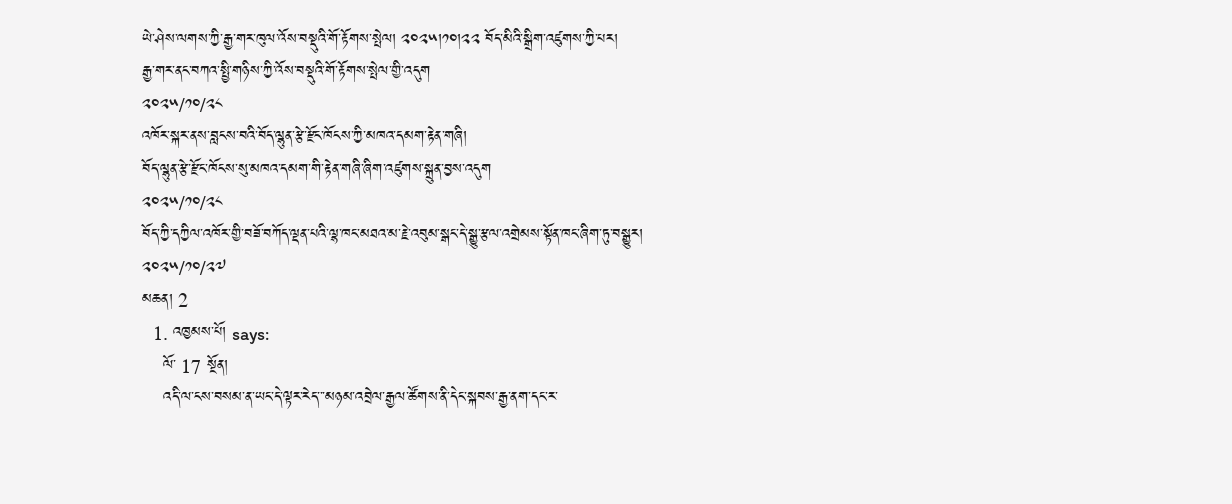ཡེ་ཤེས་ལགས་ཀྱི་རྒྱ་གར་ཁུལ་འོས་བསྡུའི་གོ་རྟོགས་སྤེལ། ༢༠༢༥།༡༠།༢༢ བོད་མིའི་སྒྲིག་འཛུགས་ཀྱི་པར།
རྒྱ་གར་ནང་བཀའ་སྤྱི་གཉིས་ཀྱི་འོས་བསྡུའི་གོ་རྟོགས་སྤེལ་གྱི་འདུག
༢༠༢༥/༡༠/༢༨
འཁོར་སྐར་ནས་བླངས་བའི་བོད་ལྷུན་རྩེ་རྫོང་ཁོངས་ཀྱི་མཁའ་དམག་རྟེན་གཞི།
བོད་ལྷུན་རྩེ་རྫོང་ཁོངས་སུ་མཁའ་དམག་གི་རྟེན་གཞི་ཞིག་འཛུགས་སྐྲུན་བྱས་འདུག
༢༠༢༥/༡༠/༢༨
བོད་ཀྱི་དཀྱིལ་འཁོར་གྱི་བཟོ་བཀོད་ལྡན་པའི་ལྷ་ཁང་མཐའ་མ་རྗེ་འབུམ་སྒང་དེ་སྒྱུ་རྩལ་འགྲེམས་སྟོན་ཁང་ཞིག་ཏུ་བསྒྱུར།
༢༠༢༥/༡༠/༢༧
མཆན། 2
  1. འཁྱམས་པོ། says:
    ལོ་ 17 སྔོན།
    འདི་ལ་ངས་བསམ་ན་ཡང་དེ་ལྟར་རེད་་་མཉམ་འབྲེལ་རྒྱལ་ཚོགས་ནི་དེང་སྐབས་རྒྱ་ནག་དང་ར་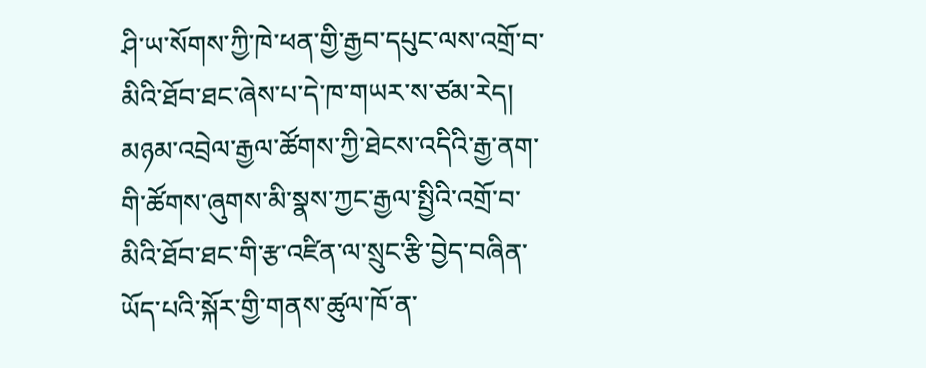ཤི་ཡ་སོགས་ཀྱི་ཁེ་ཕན་གྱི་རྒྱབ་དཔུང་ལས་འགྲོ་བ་མིའི་ཐོབ་ཐང་ཞེས་པ་དེ་ཁ་གཡར་ས་ཙམ་རེད། མཉམ་འབྲེལ་རྒྱལ་ཚོགས་ཀྱི་ཐེངས་འདིའི་རྒྱ་ནག་གི་ཚོགས་ཞུགས་མི་སྣས་ཀྱང་རྒྱལ་སྤྱིའི་འགྲོ་བ་མིའི་ཐོབ་ཐང་གི་རྩ་འཛིན་ལ་སྲུང་རྩི་བྱེད་བཞིན་ཡོད་པའི་སྐོར་གྱི་གནས་ཚུལ་ཁོ་ན་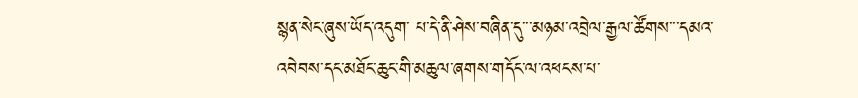སྙན་སེང་ཞུས་ཡོད་འདུག་ པ་དེ་ནི་ཤེས་བཞིན་དུ་་་མཉམ་འབྲེལ་རྒྱལ་ཚོགས་་་དམའ་འབེབས་དང་མཐོང་ཆུང་གི་མཆུལ་ཞགས་གདོང་ལ་འཕངས་པ་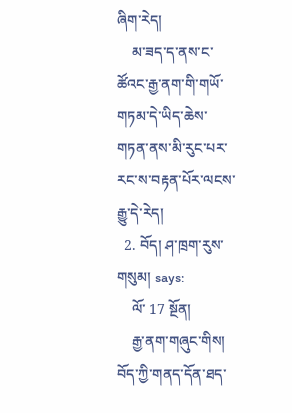ཞིག་རེད།
    མ་ཟད་ད་ནས་ང་ཚོའང་རྒྱ་ནག་གི་གཡོ་གཏམ་དེ་ཡིད་ཆེས་གཏན་ནས་མི་རུང་པར་རང་ས་བརྟན་པོར་ལངས་རྒྱུ་དེ་རེད།
  2. བོད། ཤ་ཁྲག་རུས་གསུམ། says:
    ལོ་ 17 སྔོན།
    རྒྱ་ནག་གཞུང་གིས། བོད་ཀྱི་གནད་དོན་ཐད་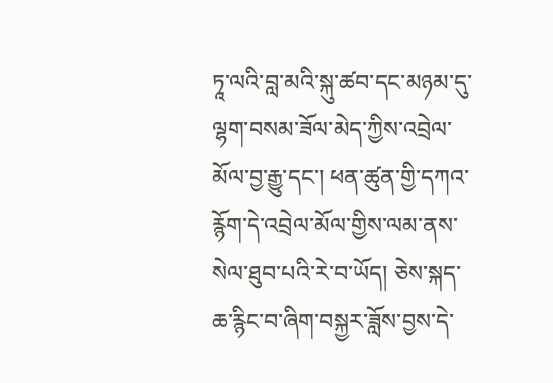ཏཱ་ལའི་བླ་མའི་སྐུ་ཚབ་དང་མཉམ་དུ་ལྷག་བསམ་ཟོལ་མེད་ཀྱིས་འབྲེལ་མོལ་བྱ་རྒྱུ་དང་། ཕན་ཚུན་གྱི་དཀའ་རྙོག་དེ་འབྲེལ་མོལ་གྱིས་ལམ་ནས་སེལ་ཐུབ་པའི་རེ་བ་ཡོད། ཅེས་སྐད་ཆ་རྙིང་བ་ཞིག་བསྐྱར་ཟློས་བྱས་དེ་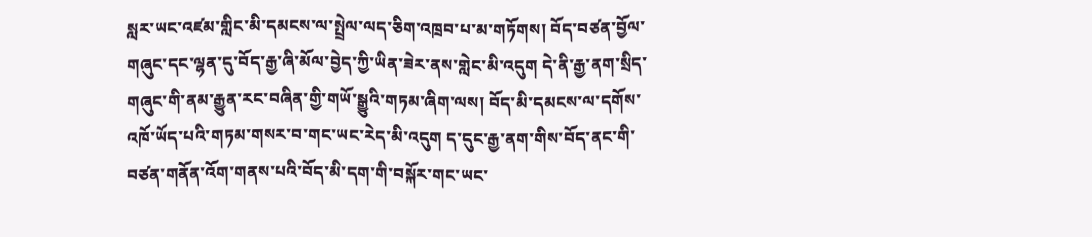སླར་ཡང་འཛམ་གླིང་མི་དམངས་ལ་སྤྲེལ་ལད་ཅིག་འཁྲབ་པ་མ་གཏོགས། བོད་བཙན་བྱོལ་གཞུང་དང་ལྷན་དུ་བོད་རྒྱ་ཞི་མོལ་བྱེད་ཀྱི་ཡིན་ཟེར་ནས་གླེང་མི་འདུག དེ་ནི་རྒྱ་ནག་སྲིད་གཞུང་གི་ནམ་རྒྱུན་རང་བཞིན་གྱི་གཡོ་སྒྱུའི་གཏམ་ཞིག་ལས། བོད་མི་དམངས་ལ་དགོས་འཁོ་ཡོད་པའི་གཏམ་གསར་བ་གང་ཡང་རེད་མི་འདུག ད་དུང་རྒྱ་ནག་གིས་བོད་ནང་གི་བཙན་གནོན་འོག་གནས་པའི་བོད་མི་དག་གི་བསྐོར་གང་ཡང་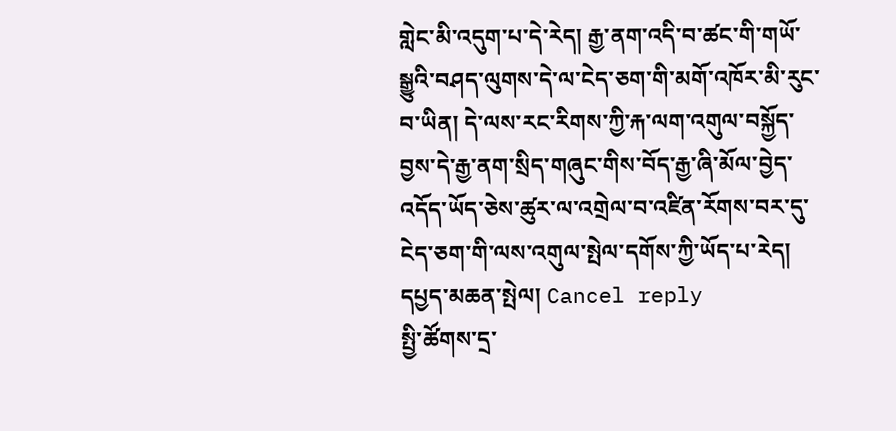གླེང་མི་འདུག་པ་དེ་རེད། རྒྱ་ནག་འདི་བ་ཚང་གི་གཡོ་སྒྱུའི་བཤད་ལུགས་དེ་ལ་ངེད་ཅག་གི་མགོ་འཁོར་མི་རུང་བ་ཡིན། དེ་ལས་རང་རིགས་ཀྱི་རྐ་ལག་འགུལ་བསྐྱོད་བྱས་དེ་རྒྱ་ནག་སྲིད་གཞུང་གིས་བོད་རྒྱ་ཞི་མོལ་བྱེད་འདོད་ཡོད་ཅེས་ཚུར་ལ་འགྲེལ་བ་འཛིན་རོགས་བར་དུ་ངེད་ཅག་གི་ལས་འགུལ་སྤེལ་དགོས་ཀྱི་ཡོད་པ་རེད།
དཔྱད་མཆན་སྤེལ། Cancel reply
སྤྱི་ཚོགས་དྲ་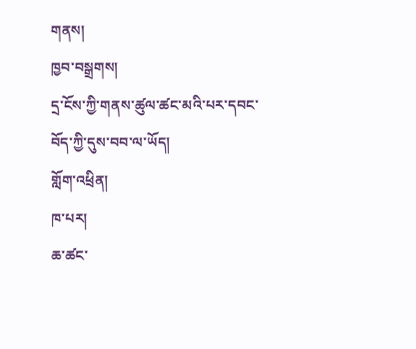གནས།
ཁྱབ་བསྒྲགས།
དྲ་ངོས་ཀྱི་གནས་ཚུལ་ཚང་མའི་པར་དབང་བོད་ཀྱི་དུས་བབ་ལ་ཡོད།
གློག་འཕྲིན།
ཁ་པར།
ཆ་ཚང་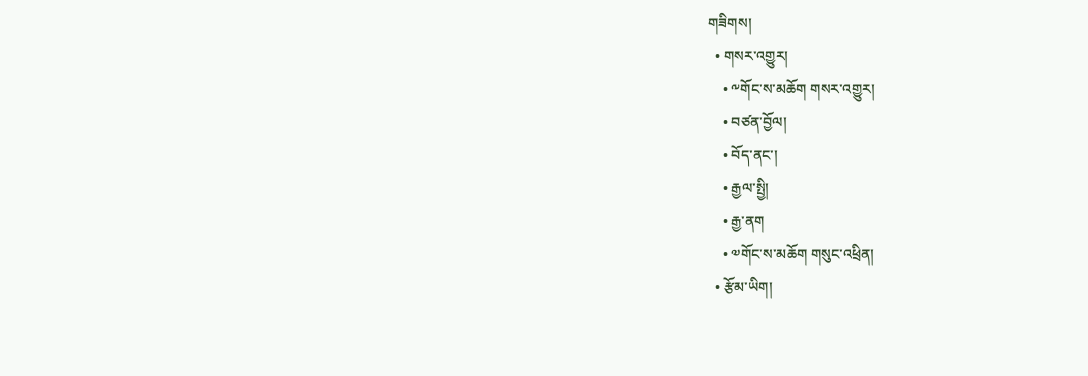གཟིགས།
  • གསར་འགྱུར།
    • ༸གོང་ས་མཆོག གསར་འགྱུར།
    • བཙན་བྱོལ།
    • བོད་ནང་།
    • རྒྱལ་སྤྱི།
    • རྒྱ་ནག
    • ༧གོང་ས་མཆོག གསུང་འཕྲིན།
  • རྩོམ་ཡིག།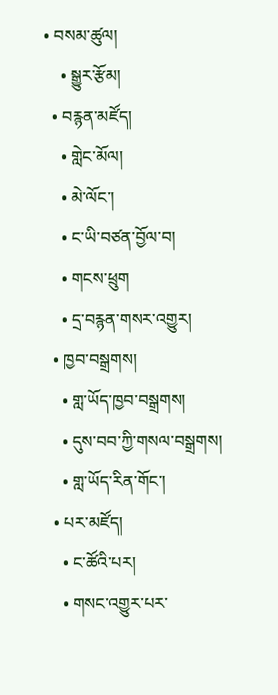• བསམ་ཚུལ།
    • སྒྱུར་རྩོམ།
  • བརྙན་མཛོད།
    • གླེང་མོལ།
    • མེ་ལོང་།
    • ང་ཡི་བཙན་བྱོལ་བ།
    • གངས་ཕྲུག
    • དྲ་བརྙན་གསར་འགྱུར།
  • ཁྱབ་བསྒྲགས།
    • གླ་ཡོད་ཁྱབ་བསྒྲགས།
    • དུས་བབ་ཀྱི་གསལ་བསྒྲགས།
    • གླ་ཡོད་རིན་གོང་།
  • པར་མཛོད།
    • ང་ཚོའི་པར།
    • གསང་འགྱུར་པར་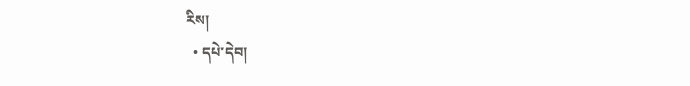རིས།
  • དཔེ་དེབ།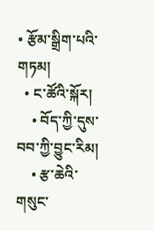• རྩོམ་སྒྲིག་པའི་གཏམ།
  • ང་ཚོའི་སྐོར།
    • བོད་ཀྱི་དུས་བབ་ཀྱི་བྱུང་རིམ།
    • རྩ་ཆེའི་གསུང་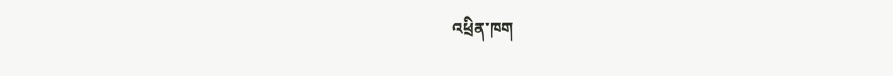འཕྲིན་ཁག